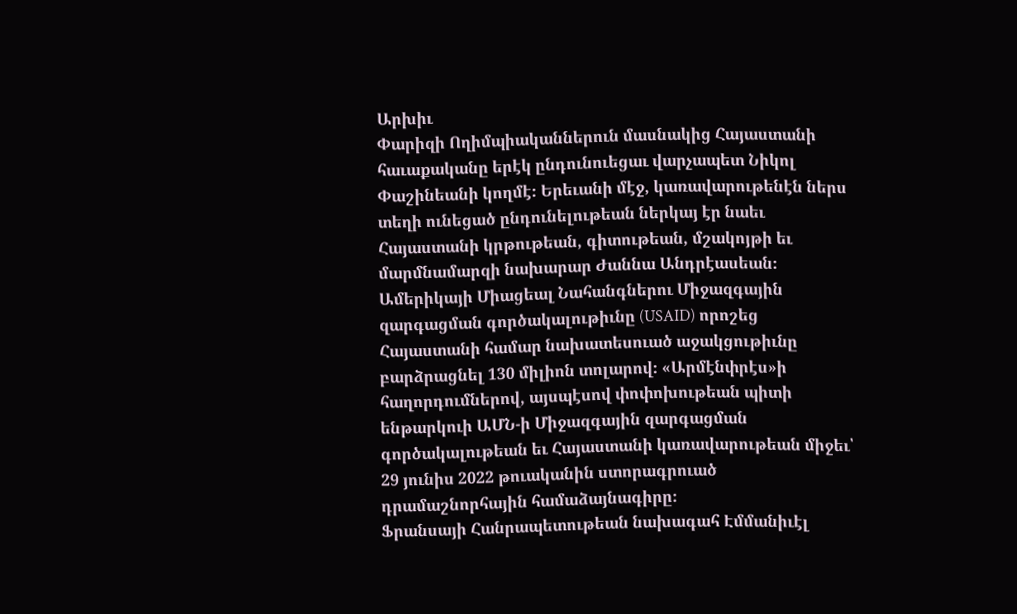Արխիւ
Փարիզի Ողիմպիականներուն մասնակից Հայաստանի հաւաքականը երէկ ընդունուեցաւ վարչապետ Նիկոլ Փաշինեանի կողմէ։ Երեւանի մէջ, կառավարութենէն ներս տեղի ունեցած ընդունելութեան ներկայ էր նաեւ Հայաստանի կրթութեան, գիտութեան, մշակոյթի եւ մարմնամարզի նախարար Ժաննա Անդրէասեան։
Ամերիկայի Միացեալ Նահանգներու Միջազգային զարգացման գործակալութիւնը (USAID) որոշեց Հայաստանի համար նախատեսուած աջակցութիւնը բարձրացնել 130 միլիոն տոլարով։ «Արմէնփրէս»ի հաղորդումներով, այսպէսով փոփոխութեան պիտի ենթարկուի ԱՄՆ-ի Միջազգային զարգացման գործակալութեան եւ Հայաստանի կառավարութեան միջեւ՝ 29 յունիս 2022 թուականին ստորագրուած դրամաշնորհային համաձայնագիրը։
Ֆրանսայի Հանրապետութեան նախագահ Էմմանիւէլ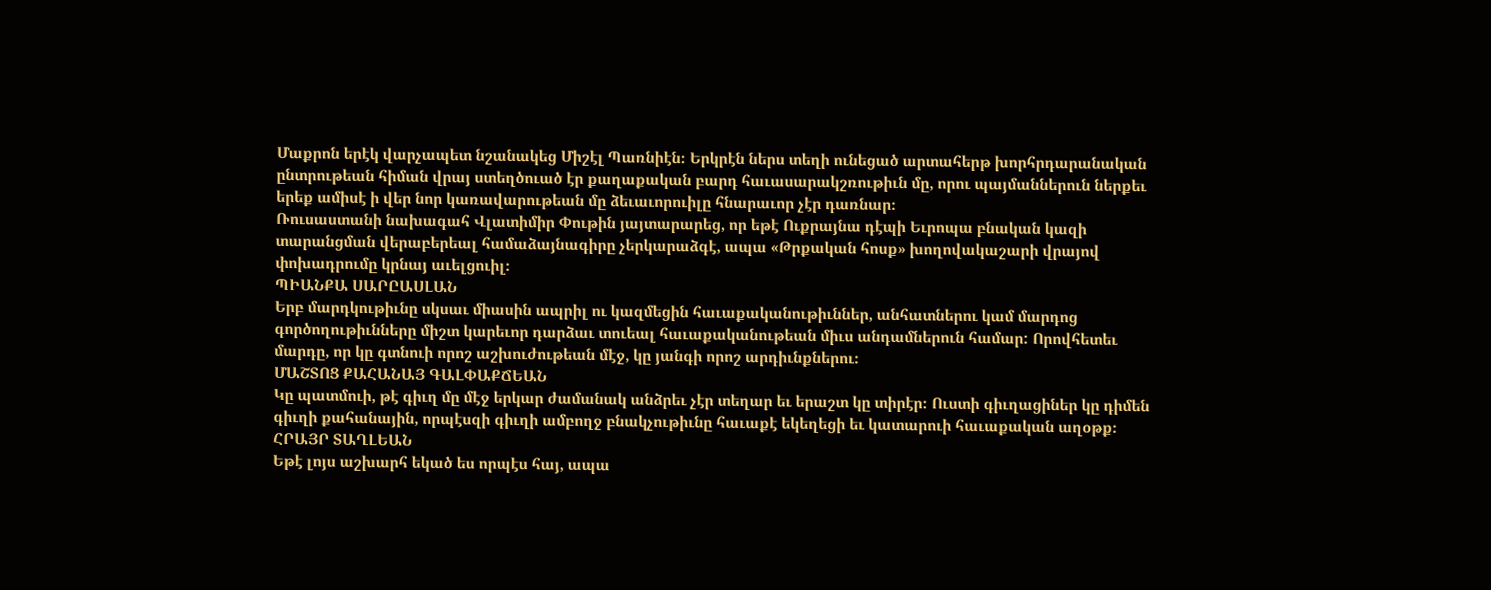Մաքրոն երէկ վարչապետ նշանակեց Միշէլ Պառնիէն։ Երկրէն ներս տեղի ունեցած արտահերթ խորհրդարանական ընտրութեան հիման վրայ ստեղծուած էր քաղաքական բարդ հաւասարակշռութիւն մը, որու պայմաններուն ներքեւ երեք ամիսէ ի վեր նոր կառավարութեան մը ձեւաւորուիլը հնարաւոր չէր դառնար։
Ռուսաստանի նախագահ Վլատիմիր Փութին յայտարարեց, որ եթէ Ուքրայնա դէպի Եւրոպա բնական կազի տարանցման վերաբերեալ համաձայնագիրը չերկարաձգէ, ապա «Թրքական հոսք» խողովակաշարի վրայով փոխադրումը կրնայ աւելցուիլ։
ՊԻԱՆՔԱ ՍԱՐԸԱՍԼԱՆ
Երբ մարդկութիւնը սկսաւ միասին ապրիլ ու կազմեցին հաւաքականութիւններ, անհատներու կամ մարդոց գործողութիւնները միշտ կարեւոր դարձաւ տուեալ հաւաքականութեան միւս անդամներուն համար: Որովհետեւ մարդը, որ կը գտնուի որոշ աշխուժութեան մէջ, կը յանգի որոշ արդիւնքներու։
ՄԱՇՏՈՑ ՔԱՀԱՆԱՅ ԳԱԼՓԱՔՃԵԱՆ
Կը պատմուի, թէ գիւղ մը մէջ երկար ժամանակ անձրեւ չէր տեղար եւ երաշտ կը տիրէր։ Ուստի գիւղացիներ կը դիմեն գիւղի քահանային, որպէսզի գիւղի ամբողջ բնակչութիւնը հաւաքէ եկեղեցի եւ կատարուի հաւաքական աղօթք։
ՀՐԱՅՐ ՏԱՂԼԵԱՆ
Եթէ լոյս աշխարհ եկած ես որպէս հայ, ապա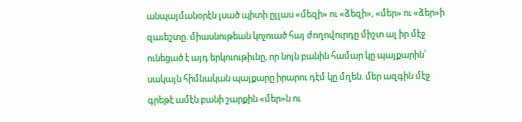անպայմանօրէն լսած պիտի ըլլաս «մեզի» ու «ձեզի», «մեր» ու «ձեր»ի զաւեշտը. միասնութեան կոչուած հայ ժողովուրդը միշտ ալ իր մէջ ունեցած է այդ երկուութիւնը, որ նոյն բանին համար կը պայքարին՝ սակայն հիմնական պայքարը իրարու դէմ կը մղեն. մեր ազգին մէջ գրեթէ ամէն բանի շարքին «մեր»ն ու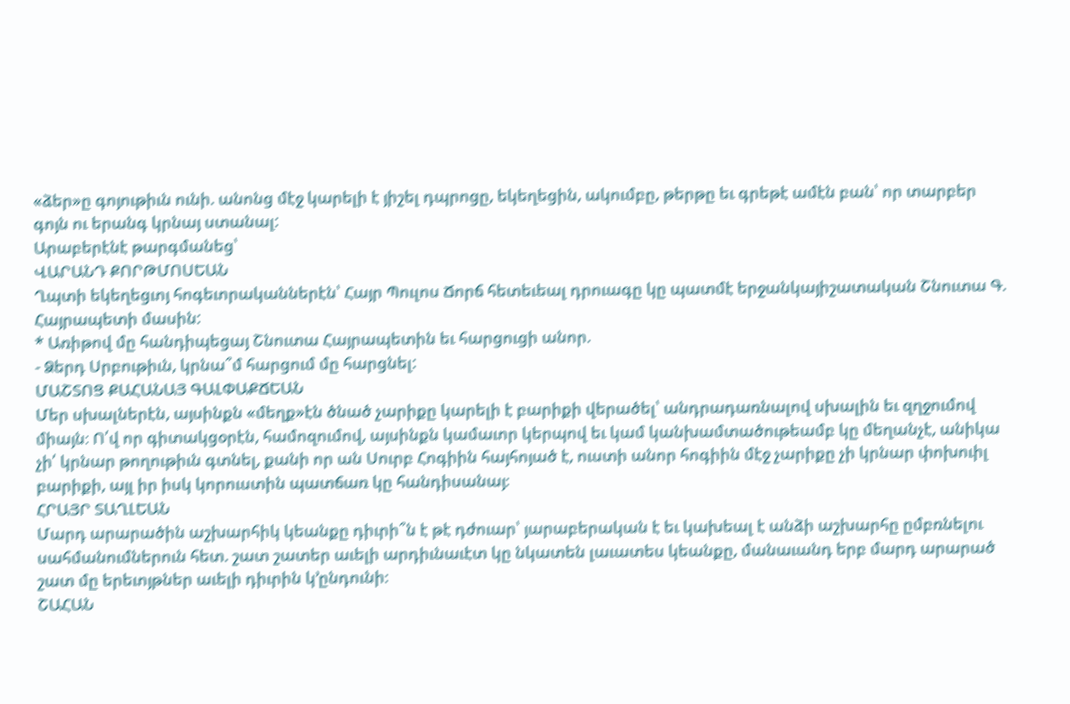«ձեր»ը գոյութիւն ունի. անոնց մէջ կարելի է յիշել դպրոցը, եկեղեցին, ակումբը, թերթը եւ գրեթէ ամէն բան՝ որ տարբեր գոյն ու երանգ կրնայ ստանալ:
Արաբերէնէ թարգմանեց՝
ՎԱՐԱՆԴ ՔՈՐԹՄՈՍԵԱՆ
Ղպտի եկեղեցւոյ հոգեւորականներէն՝ Հայր Պուլոս Ճորճ հետեւեալ դրուագը կը պատմէ երջանկայիշատական Շնուտա Գ. Հայրապետի մասին:
* Առիթով մը հանդիպեցայ Շնուտա Հայրապետին եւ հարցուցի անոր.
- Ձերդ Սրբութիւն, կրնա՞մ հարցում մը հարցնել:
ՄԱՇՏՈՑ ՔԱՀԱՆԱՅ ԳԱԼՓԱՔՃԵԱՆ
Մեր սխալներէն, այսինքն «մեղք»էն ծնած չարիքը կարելի է բարիքի վերածել՝ անդրադառնալով սխալին եւ զղջումով միայն։ Ո՛վ որ գիտակցօրէն, համոզումով, այսինքն կամաւոր կերպով եւ կամ կանխամտածութեամբ կը մեղանչէ, անիկա չի՛ կրնար թողութիւն գտնել, քանի որ ան Սուրբ Հոգիին հայհոյած է, ուստի անոր հոգիին մէջ չարիքը չի կրնար փոխուիլ բարիքի, այլ իր իսկ կորուստին պատճառ կը հանդիսանայ։
ՀՐԱՅՐ ՏԱՂԼԵԱՆ
Մարդ արարածին աշխարհիկ կեանքը դիւրի՞ն է թէ դժուար՝ յարաբերական է եւ կախեալ է անձի աշխարհը ըմբռնելու սահմանումներուն հետ. շատ շատեր աւելի արդիւնաւէտ կը նկատեն լաւատես կեանքը, մանաւանդ երբ մարդ արարած շատ մը երեւոյթներ աւելի դիւրին կ՚ընդունի։
ՇԱՀԱՆ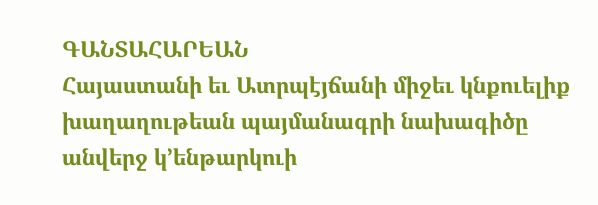ԳԱՆՏԱՀԱՐԵԱՆ
Հայաստանի եւ Ատրպէյճանի միջեւ կնքուելիք խաղաղութեան պայմանագրի նախագիծը անվերջ կ՚ենթարկուի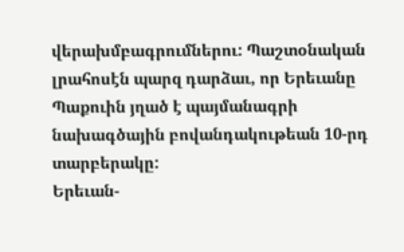վերախմբագրումներու: Պաշտօնական լրահոսէն պարզ դարձաւ, որ Երեւանը Պաքուին յղած է պայմանագրի նախագծային բովանդակութեան 10-րդ տարբերակը:
Երեւան-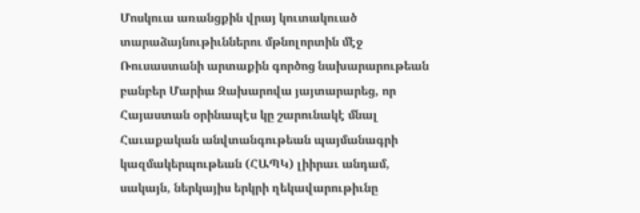Մոսկուա առանցքին վրայ կուտակուած տարաձայնութիւններու մթնոլորտին մէջ Ռուսաստանի արտաքին գործոց նախարարութեան բանբեր Մարիա Զախարովա յայտարարեց, որ Հայաստան օրինապէս կը շարունակէ մնալ Հաւաքական անվտանգութեան պայմանագրի կազմակերպութեան (ՀԱՊԿ) լիիրաւ անդամ, սակայն, ներկայիս երկրի ղեկավարութիւնը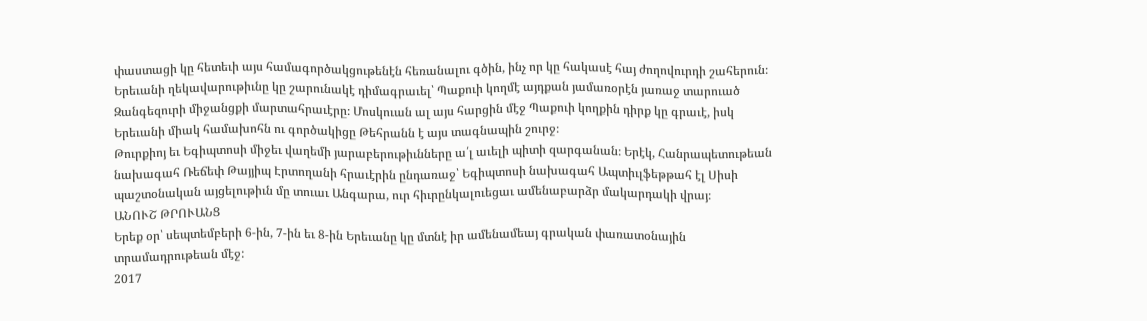փաստացի կը հետեւի այս համագործակցութենէն հեռանալու գծին, ինչ որ կը հակասէ հայ ժողովուրդի շահերուն։
Երեւանի ղեկավարութիւնը կը շարունակէ դիմագրաւել՝ Պաքուի կողմէ այդքան յամառօրէն յառաջ տարուած Զանգեզուրի միջանցքի մարտահրաւէրը։ Մոսկուան ալ այս հարցին մէջ Պաքուի կողքին դիրք կը գրաւէ, իսկ Երեւանի միակ համախոհն ու գործակիցը Թեհրանն է այս տագնապին շուրջ։
Թուրքիոյ եւ Եգիպտոսի միջեւ վաղեմի յարաբերութիւնները ա՛լ աւելի պիտի զարգանան։ Երէկ, Հանրապետութեան նախագահ Ռեճեփ Թայյիպ Էրտողանի հրաւէրին ընդառաջ՝ Եգիպտոսի նախագահ Ապտիւլֆեթթահ էլ Սիսի պաշտօնական այցելութիւն մը տուաւ Անգարա, ուր հիւրընկալուեցաւ ամենաբարձր մակարդակի վրայ։
ԱՆՈՒՇ ԹՐՈՒԱՆՑ
Երեք օր՝ սեպտեմբերի 6-ին, 7-ին եւ 8-ին Երեւանը կը մտնէ իր ամենամեայ գրական փառատօնային տրամադրութեան մէջ:
2017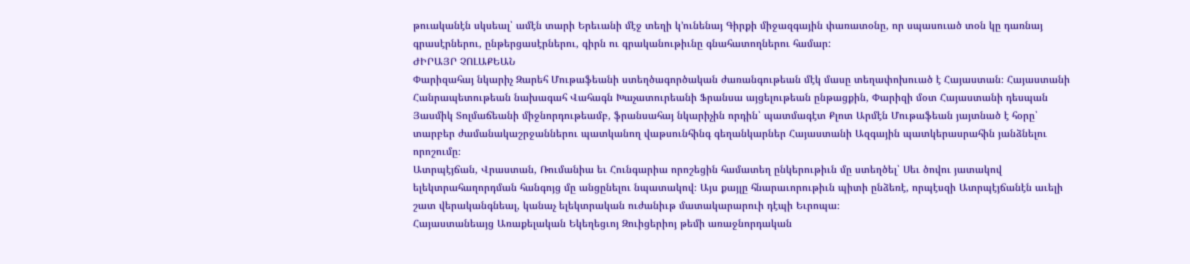թուականէն սկսեալ՝ ամէն տարի Երեւանի մէջ տեղի կ՚ունենայ Գիրքի միջազգային փառատօնը, որ սպասուած տօն կը դառնայ գրասէրներու, ընթերցասէրներու, գիրն ու գրականութիւնը գնահատողներու համար:
ԺԻՐԱՅՐ ՉՈԼԱՔԵԱՆ
Փարիզահայ նկարիչ Զարեհ Մութաֆեանի ստեղծագործական ժառանգութեան մէկ մասը տեղափոխուած է Հայաստան։ Հայաստանի Հանրապետութեան նախագահ Վահագն Խաչատուրեանի Ֆրանսա այցելութեան ընթացքին, Փարիզի մօտ Հայաստանի դեսպան Յասմիկ Տոլմաճեանի միջնորդութեամբ, ֆրանսահայ նկարիչին որդին՝ պատմագէտ Քլոտ Արմէն Մութաֆեան յայտնած է հօրը՝ տարբեր ժամանակաշրջաններու պատկանող վաթսունհինգ գեղանկարներ Հայաստանի Ազգային պատկերասրահին յանձնելու որոշումը։
Ատրպէյճան, Վրաստան, Ռումանիա եւ Հունգարիա որոշեցին համատեղ ընկերութիւն մը ստեղծել՝ Սեւ ծովու յատակով ելեկտրահաղորդման հանգոյց մը անցընելու նպատակով։ Այս քայլը հնարաւորութիւն պիտի ընձեռէ, որպէսզի Ատրպէյճանէն աւելի շատ վերականգնեալ, կանաչ ելեկտրական ուժանիւթ մատակարարուի դէպի Եւրոպա։
Հայաստանեայց Առաքելական Եկեղեցւոյ Զուիցերիոյ թեմի առաջնորդական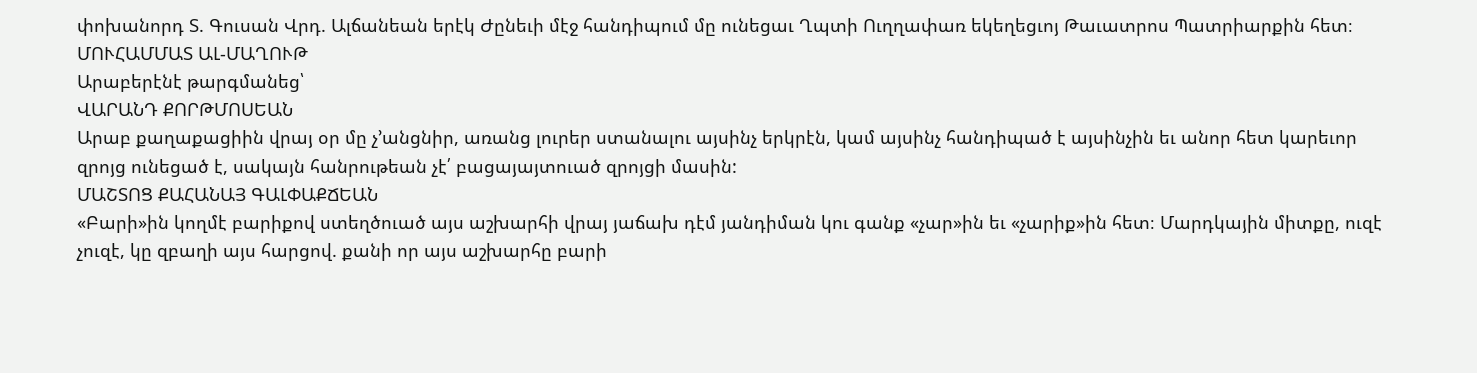փոխանորդ Տ. Գուսան Վրդ. Ալճանեան երէկ Ժընեւի մէջ հանդիպում մը ունեցաւ Ղպտի Ուղղափառ եկեղեցւոյ Թաւատրոս Պատրիարքին հետ։
ՄՈՒՀԱՄՄԱՏ ԱԼ-ՄԱՂՈՒԹ
Արաբերէնէ թարգմանեց՝
ՎԱՐԱՆԴ ՔՈՐԹՄՈՍԵԱՆ
Արաբ քաղաքացիին վրայ օր մը չ՚անցնիր, առանց լուրեր ստանալու այսինչ երկրէն, կամ այսինչ հանդիպած է այսինչին եւ անոր հետ կարեւոր զրոյց ունեցած է, սակայն հանրութեան չէ՛ բացայայտուած զրոյցի մասին:
ՄԱՇՏՈՑ ՔԱՀԱՆԱՅ ԳԱԼՓԱՔՃԵԱՆ
«Բարի»ին կողմէ բարիքով ստեղծուած այս աշխարհի վրայ յաճախ դէմ յանդիման կու գանք «չար»ին եւ «չարիք»ին հետ։ Մարդկային միտքը, ուզէ չուզէ, կը զբաղի այս հարցով. քանի որ այս աշխարհը բարի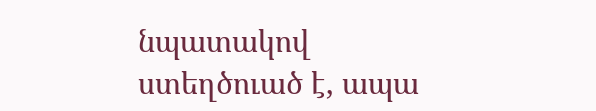նպատակով ստեղծուած է, ապա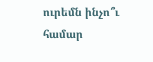ուրեմն ինչո՞ւ համար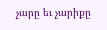չարը եւ չարիքը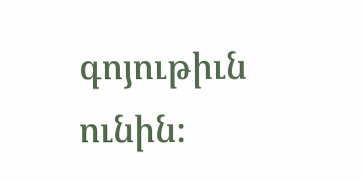գոյութիւն ունին։